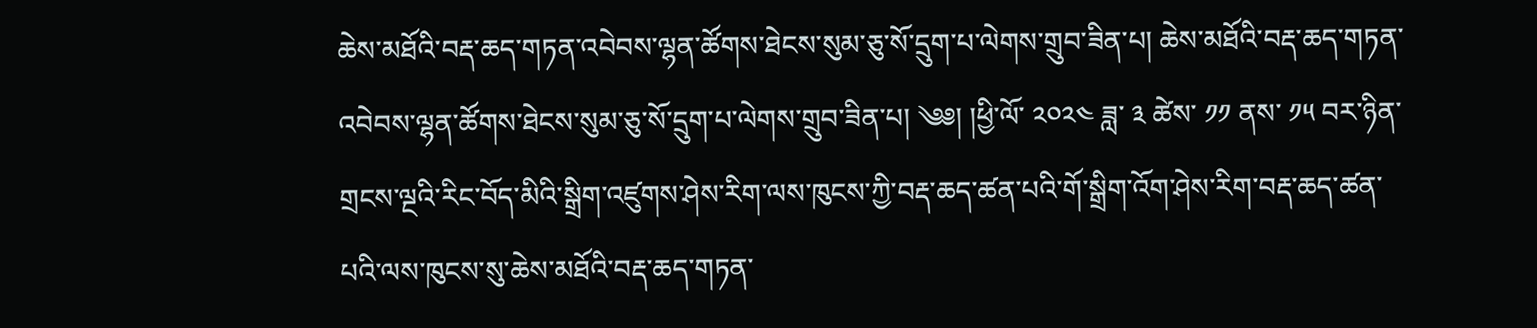ཆེས་མཐོའི་བརྡ་ཆད་གཏན་འབེབས་ལྷན་ཚོགས་ཐེངས་སུམ་ཅུ་སོ་དྲུག་པ་ལེགས་གྲུབ་ཟིན་པ། ཆེས་མཐོའི་བརྡ་ཆད་གཏན་འབེབས་ལྷན་ཚོགས་ཐེངས་སུམ་ཅུ་སོ་དྲུག་པ་ལེགས་གྲུབ་ཟིན་པ། ༄༅། །ཕྱི་ལོ་ ༢༠༢༤ ཟླ་ ༣ ཚེས་ ༡༡ ནས་ ༡༥ བར་ཉིན་གྲངས་ལྔའི་རིང་བོད་མིའི་སྒྲིག་འཛུགས་ཤེས་རིག་ལས་ཁུངས་ཀྱི་བརྡ་ཆད་ཚན་པའི་གོ་སྒྲིག་འོག་ཤེས་རིག་བརྡ་ཆད་ཚན་པའི་ལས་ཁུངས་སུ་ཆེས་མཐོའི་བརྡ་ཆད་གཏན་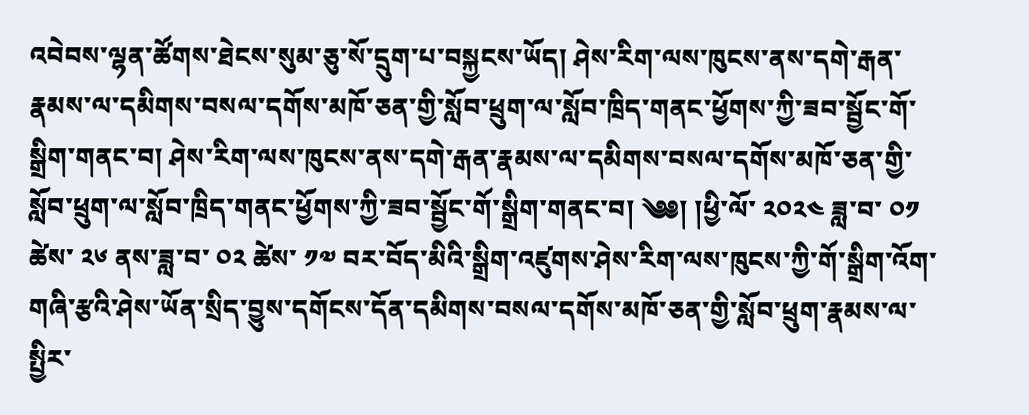འབེབས་ལྷན་ཚོགས་ཐེངས་སུམ་ཅུ་སོ་དྲུག་པ་བསྐྱངས་ཡོད། ཤེས་རིག་ལས་ཁུངས་ནས་དགེ་རྒན་རྣམས་ལ་དམིགས་བསལ་དགོས་མཁོ་ཅན་གྱི་སློབ་ཕྲུག་ལ་སློབ་ཁྲིད་གནང་ཕྱོགས་ཀྱི་ཟབ་སྦྱོང་གོ་སྒྲིག་གནང་བ། ཤེས་རིག་ལས་ཁུངས་ནས་དགེ་རྒན་རྣམས་ལ་དམིགས་བསལ་དགོས་མཁོ་ཅན་གྱི་སློབ་ཕྲུག་ལ་སློབ་ཁྲིད་གནང་ཕྱོགས་ཀྱི་ཟབ་སྦྱོང་གོ་སྒྲིག་གནང་བ། ༄༅། །ཕྱི་ལོ་ ༢༠༢༤ ཟླ་བ་ ༠༡ ཚེས་ ༢༦ ནས་ཟླ་བ་ ༠༢ ཚེས་ ༡༧ བར་བོད་མིའི་སྒྲིག་འཛུགས་ཤེས་རིག་ལས་ཁུངས་ཀྱི་གོ་སྒྲིག་འོག་གཞི་རྩའི་ཤེས་ཡོན་སྲིད་བྱུས་དགོངས་དོན་དམིགས་བསལ་དགོས་མཁོ་ཅན་གྱི་སློབ་ཕྲུག་རྣམས་ལ་སྤྱིར་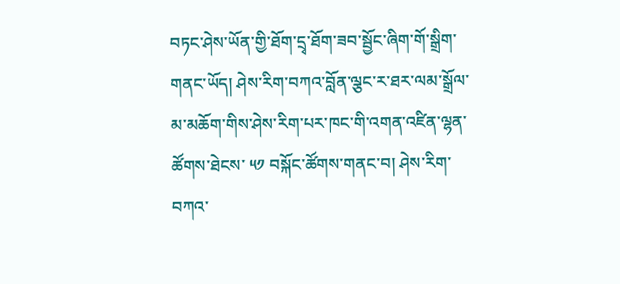བཏང་ཤེས་ཡོན་གྱི་ཐོག་དྲྭ་ཐོག་ཟབ་སྦྱོང་ཞིག་གོ་སྒྲིག་གནང་ཡོད། ཤེས་རིག་བཀའ་བློན་ལྕང་ར་ཐར་ལམ་སྒྲོལ་མ་མཆོག་གིས་ཤེས་རིག་པར་ཁང་གི་འགན་འཛིན་ལྷན་ཚོགས་ཐེངས་ ༥༡ བསྐོང་ཚོགས་གནང་བ། ཤེས་རིག་བཀའ་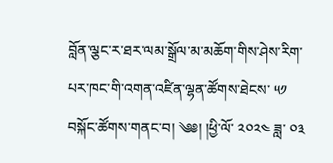བློན་ལྕང་ར་ཐར་ལམ་སྒྲོལ་མ་མཆོག་གིས་ཤེས་རིག་པར་ཁང་གི་འགན་འཛིན་ལྷན་ཚོགས་ཐེངས་ ༥༡ བསྐོང་ཚོགས་གནང་བ། ༄༅། །ཕྱི་ལོ་ ༢༠༢༤ ཟླ་ ༠༣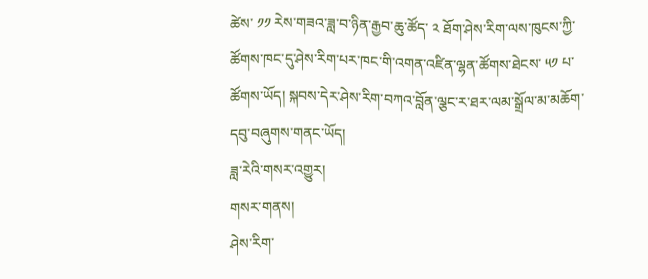ཚེས་ ༡༡ རེས་གཟའ་ཟླ་བ་ཉིན་རྒྱབ་ཆུ་ཚོད་ ༢ ཐོག་ཤེས་རིག་ལས་ཁུངས་ཀྱི་ཚོགས་ཁང་དུ་ཤེས་རིག་པར་ཁང་གི་འགན་འཛིན་ལྷན་ཚོགས་ཐེངས་ ༥༡ པ་ཚོགས་ཡོད། སྐབས་དེར་ཤེས་རིག་བཀའ་བློན་ལྕང་ར་ཐར་ལམ་སྒྲོལ་མ་མཆོག་དབུ་བཞུགས་གནང་ཡོད།
ཟླ་རེའི་གསར་འགྱུར།
གསར་གནས།
ཤེས་རིག་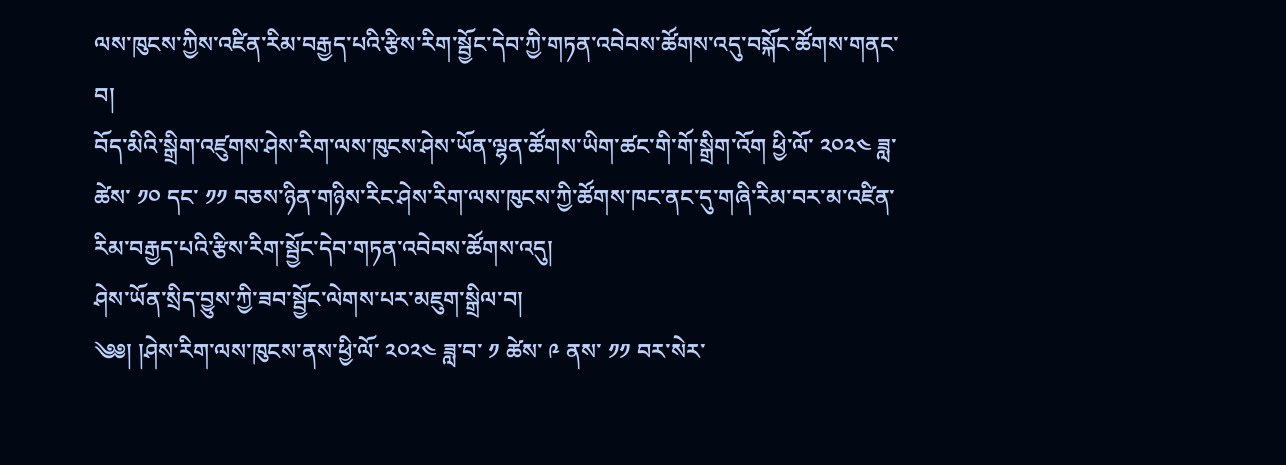ལས་ཁུངས་ཀྱིས་འཛིན་རིམ་བརྒྱད་པའི་རྩིས་རིག་སྦྱོང་དེབ་ཀྱི་གཏན་འབེབས་ཚོགས་འདུ་བསྐོང་ཚོགས་གནང་བ།
བོད་མིའི་སྒྲིག་འཛུགས་ཤེས་རིག་ལས་ཁུངས་ཤེས་ཡོན་ལྷན་ཚོགས་ཡིག་ཚང་གི་གོ་སྒྲིག་འོག ཕྱི་ལོ་ ༢༠༢༤ ཟླ་  ཚེས་ ༡༠ དང་ ༡༡ བཅས་ཉིན་གཉིས་རིང་ཤེས་རིག་ལས་ཁུངས་ཀྱི་ཚོགས་ཁང་ནང་དུ་གཞི་རིམ་བར་མ་འཛིན་རིམ་བརྒྱད་པའི་རྩིས་རིག་སྦྱོང་དེབ་གཏན་འབེབས་ཚོགས་འདུ།
ཤེས་ཡོན་སྲིད་བྱུས་ཀྱི་ཟབ་སྦྱོང་ལེགས་པར་མཇུག་སྒྲིལ་བ།
༄༅། །ཤེས་རིག་ལས་ཁུངས་ནས་ཕྱི་ལོ་ ༢༠༢༤ ཟླ་བ་ ༡ ཚེས་ ༩ ནས་ ༡༡ བར་སེར་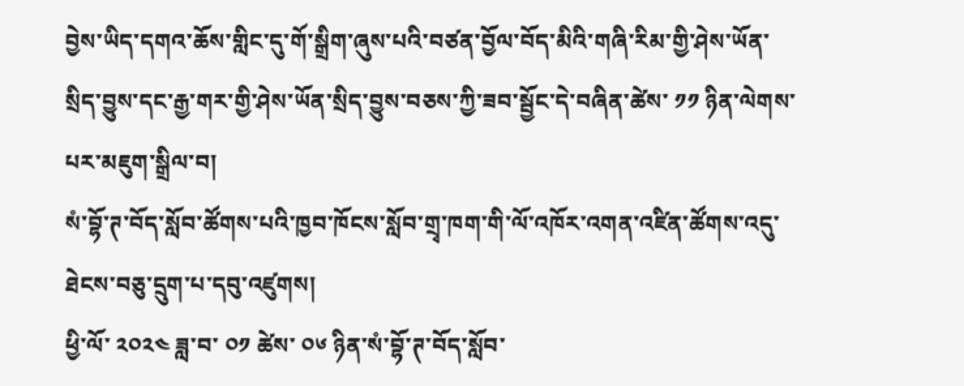བྱེས་ཡིད་དགའ་ཆོས་གླིང་དུ་གོ་སྒྲིག་ཞུས་པའི་བཙན་བྱོལ་བོད་མིའི་གཞི་རིམ་གྱི་ཤེས་ཡོན་སྲིད་བྱུས་དང་རྒྱ་གར་གྱི་ཤེས་ཡོན་སྲིད་བྱུས་བཅས་ཀྱི་ཟབ་སྦྱོང་དེ་བཞིན་ཚེས་ ༡༡ ཉིན་ལེགས་པར་མཇུག་སྒྲིལ་བ།
སཾ་བྷོ་ཊ་བོད་སློབ་ཚོགས་པའི་ཁྱབ་ཁོངས་སློབ་གྲྭ་ཁག་གི་ལོ་འཁོར་འགན་འཛིན་ཚོགས་འདུ་ཐེངས་བཅུ་དྲུག་པ་དབུ་འཛུགས།
ཕྱི་ལོ་ ༢༠༢༤ ཟླ་བ་ ༠༡ ཚེས་ ༠༦ ཉིན་སཾ་བྷོ་ཊ་བོད་སློབ་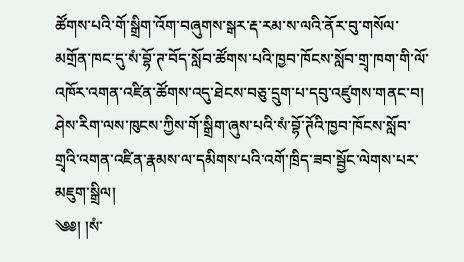ཚོགས་པའི་གོ་སྒྲིག་འོག་བཞུགས་སྒར་རྡ་རམ་ས་ལའི་ནོར་བུ་གསོལ་མགྲོན་ཁང་དུ་སཾ་བྷོ་ཊ་བོད་སློབ་ཚོགས་པའི་ཁྱབ་ཁོངས་སློབ་གྲྭ་ཁག་གི་ལོ་འཁོར་འགན་འཛིན་ཚོགས་འདུ་ཐེངས་བཅུ་དྲུག་པ་དབུ་འཛུགས་གནང་བ།
ཤེས་རིག་ལས་ཁུངས་ཀྱིས་གོ་སྒྲིག་ཞུས་པའི་སཾ་བྷོ་ཊོའི་ཁྱབ་ཁོངས་སློབ་གྲྭའི་འགན་འཛིན་རྣམས་ལ་དམིགས་པའི་འགོ་ཁྲིད་ཟབ་སྦྱོང་ལེགས་པར་མཇུག་སྒྲིལ།
༄༅། །སཾ་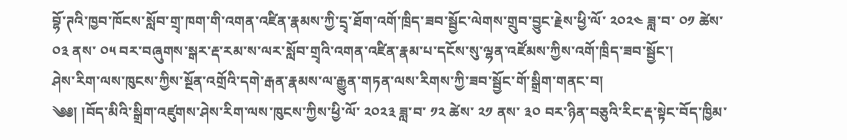བྷོ་ཊའི་ཁྱབ་ཁོངས་སློབ་གྲྭ་ཁག་གི་འགན་འཛིན་རྣམས་ཀྱི་དྲྭ་ཐོག་འགོ་ཁྲིད་ཟབ་སྦྱོང་ལེགས་གྲུབ་བྱུང་རྗེས་ཕྱི་ལོ་ ༢༠༢༤ ཟླ་བ་ ༠༡ ཚེས་ ༠༣ ནས་ ༠༥ བར་བཞུགས་སྒར་རྡ་རམ་ས་ལར་སློབ་གྲྭའི་འགན་འཛིན་རྣམ་པ་དངོས་སུ་ལྷན་འཛོམས་ཀྱིས་འགོ་ཁྲིད་ཟབ་སྦྱོང་།
ཤེས་རིག་ལས་ཁུངས་ཀྱིས་སྔོན་འགྲོའི་དགེ་རྒན་རྣམས་ལ་རྒྱུན་གཏན་ལས་རིགས་ཀྱི་ཟབ་སྦྱོང་གོ་སྒྲིག་གནང་བ།
༄༅། །བོད་མིའི་སྒྲིག་འཛུགས་ཤེས་རིག་ལས་ཁུངས་ཀྱིས་ཕྱི་ལོ་ ༢༠༢༣ ཟླ་བ་ ༡༢ ཚེས་ ༢༡ ནས་ ༣༠ བར་ཉིན་བཅུའི་རིང་རྡ་སྟེང་བོད་ཁྱིམ་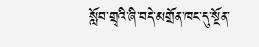སློབ་གྲྭའི་ཞི་བདེ་མགྲོན་ཁང་དུ་སྔོན་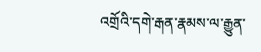འགྲོའི་དགེ་རྒན་རྣམས་ལ་རྒྱུན་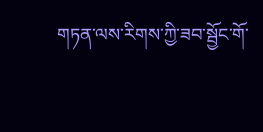གཏན་ལས་རིགས་ཀྱི་ཟབ་སྦྱོང་གོ་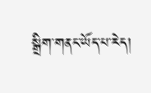སྒྲིག་གནང་ཡོད་པ་རེད།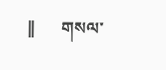||      གསལ་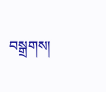བསྒྲགས།